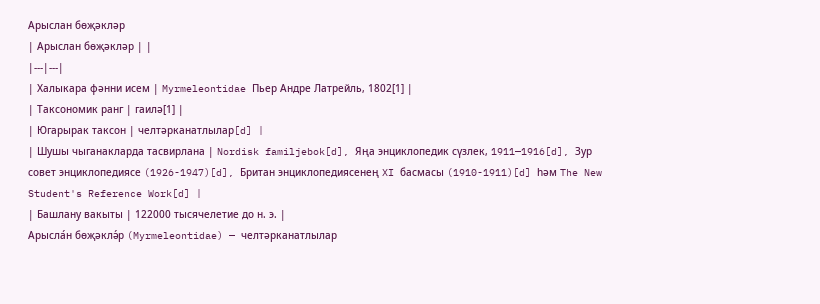Арыслан бөҗәкләр
| Арыслан бөҗәкләр | |
|---|---|
| Халыкара фәнни исем | Myrmeleontidae Пьер Андре Латрейль, 1802[1] |
| Таксономик ранг | гаилә[1] |
| Югарырак таксон | челтәрканатлылар[d] |
| Шушы чыганакларда тасвирлана | Nordisk familjebok[d], Яңа энциклопедик сүзлек, 1911—1916[d], Зур совет энциклопедиясе (1926-1947)[d], Британ энциклопедиясенең XI басмасы (1910-1911)[d] һәм The New Student's Reference Work[d] |
| Башлану вакыты | 122000 тысячелетие до н. э. |
Арысла́н бөҗәклә́р (Myrmeleontidae) — челтәрканатлылар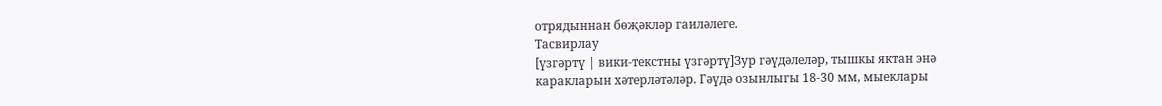отрядыннан бөҗәкләр гаиләлеге.
Тасвирлау
[үзгәртү | вики-текстны үзгәртү]Зур гәүдәлеләр, тышкы яктан энә каракларын хәтерләтәләр. Гәүдә озынлыгы 18-30 мм, мыеклары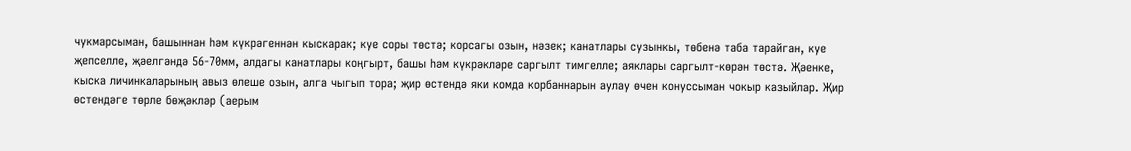чукмарсыман, башыннан һәм күкрәгеннән кыскарак; куе соры төстә; корсагы озын, нәзек; канатлары сузынкы, төбенә таба тарайган, куе җепселле, җәелгәндә 56-70мм, алдагы канатлары коңгырт, башы һәм күкрәкләре саргылт тимгелле; аяклары саргылт-көрән төстә. Җәенке, кыска личинкаларының авыз өлеше озын, алга чыгып тора; җир өстендә яки комда корбаннарын аулау өчен конуссыман чокыр казыйлар. Җир өстендәге төрле бөҗәкләр (аерым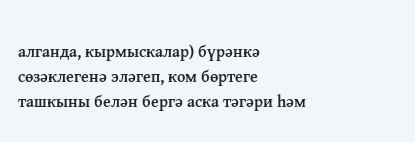алганда, кырмыскалар) бүрәнкә сөзәклегенә эләгеп, ком бөртеге ташкыны белән бергә аска тәгәри һәм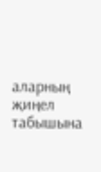аларның җиңел табышына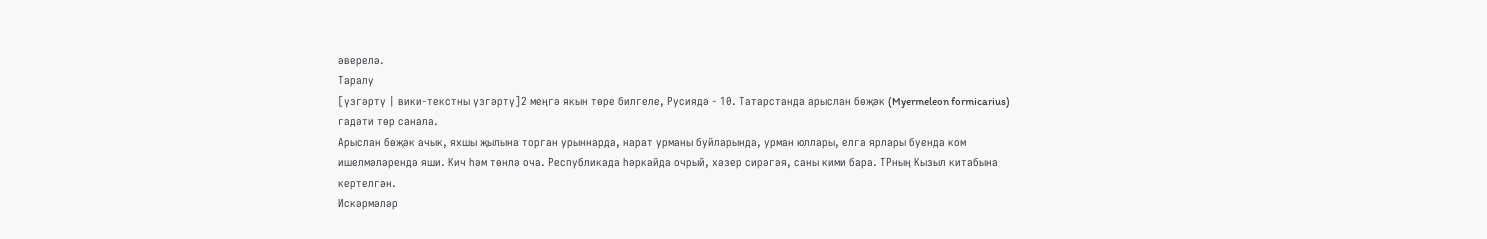әверелә.
Таралу
[үзгәртү | вики-текстны үзгәртү]2 меңгә якын төре билгеле, Русиядә - 10. Татарстанда арыслан бөҗәк (Myermeleon formicarius) гадәти төр санала.
Арыслан бөҗәк ачык, яхшы җылына торган урыннарда, нарат урманы буйларында, урман юллары, елга ярлары буенда ком ишелмәләрендә яши. Кич һәм төнлә оча. Республикада һәркайда очрый, хәзер сирәгәя, саны кими бара. ТРның Кызыл китабына кертелгән.
Искәрмәләр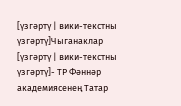[үзгәртү | вики-текстны үзгәртү]Чыганаклар
[үзгәртү | вики-текстны үзгәртү]- ТР Фәннәр академиясенең Татар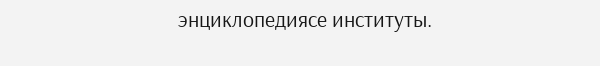энциклопедиясе институты.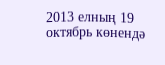2013 елның 19 октябрь көнендә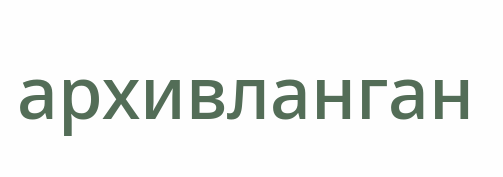архивланган